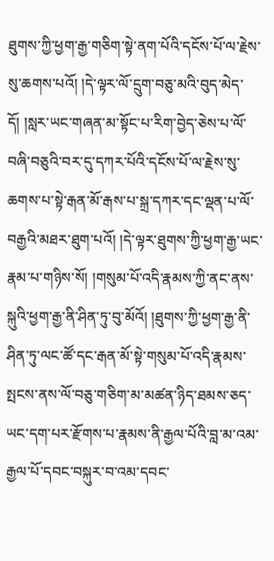ཐུགས་ཀྱི་ཕྱག་རྒྱ་གཅིག་སྟེ་ནག་པོའི་དངོས་པོ་ལ་རྗེས་སུ་ཆགས་པའོ། །དེ་ལྟར་ལོ་དྲུག་བཅུ་མའི་བུད་མེད་དོ། །སླར་ཡང་གཞན་མ་སྟོང་པ་རིག་བྱེད་ཅེས་པ་ལོ་བཞི་བཅུའི་བར་དུ་དཀར་པོའི་དངོས་པོ་ལ་རྗེས་སུ་ཆགས་པ་སྟེ་རྒན་མོ་རྒས་པ་སྐྲ་དཀར་དང་ལྡན་པ་ལོ་བརྒྱའི་མཐར་ཐུག་པའོ། །དེ་ལྟར་ཐུགས་ཀྱི་ཕྱག་རྒྱ་ཡང་རྣམ་པ་གཉིས་སོ། །གསུམ་པོ་འདི་རྣམས་ཀྱི་ནང་ནས་སྐུའི་ཕྱག་རྒྱ་ནི་ཤིན་ཏུ་བུ་མོའོ། །ཐུགས་ཀྱི་ཕྱག་རྒྱ་ནི་ཤིན་ཏུ་ལང་ཚོ་དང་རྒན་མོ་སྟེ་གསུམ་པོ་འདི་རྣམས་སྤངས་ནས་ལོ་བཅུ་གཅིག་མ་མཚན་ཉིད་ཐམས་ཅད་ཡང་དག་པར་རྫོགས་པ་རྣམས་ནི་རྒྱལ་པོའི་བླ་མ་འམ་རྒྱལ་པོ་དབང་བསྐུར་བ་འམ་དབང་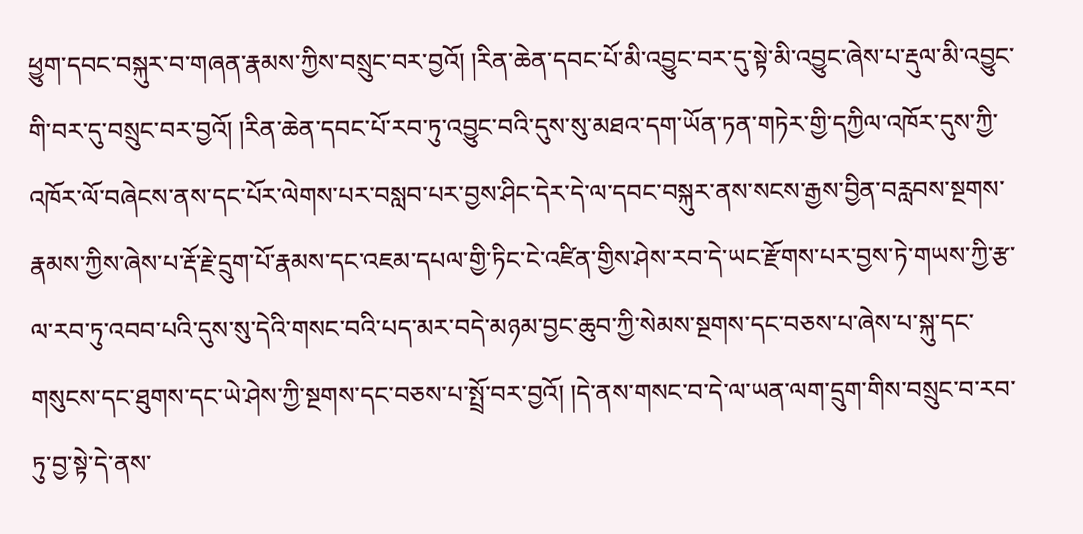ཕྱུག་དབང་བསྐུར་བ་གཞན་རྣམས་ཀྱིས་བསྲུང་བར་བྱའོ། །རིན་ཆེན་དབང་པོ་མི་འབྱུང་བར་དུ་སྟེ་མི་འབྱུང་ཞེས་པ་རྡུལ་མི་འབྱུང་གི་བར་དུ་བསྲུང་བར་བྱའོ། །རིན་ཆེན་དབང་པོ་རབ་ཏུ་འབྱུང་བའི་དུས་སུ་མཐའ་དག་ཡོན་ཏན་གཏེར་གྱི་དཀྱིལ་འཁོར་དུས་ཀྱི་འཁོར་ལོ་བཞེངས་ནས་དང་པོར་ལེགས་པར་བསླབ་པར་བྱས་ཤིང་དེར་དེ་ལ་དབང་བསྐུར་ནས་སངས་རྒྱས་བྱིན་བརླབས་སྔགས་རྣམས་ཀྱིས་ཞེས་པ་རྡོ་རྗེ་དྲུག་པོ་རྣམས་དང་འཇམ་དཔལ་གྱི་ཏིང་ངེ་འཛིན་གྱིས་ཤེས་རབ་དེ་ཡང་རྫོགས་པར་བྱས་ཏེ་གཡས་ཀྱི་རྩ་ལ་རབ་ཏུ་འབབ་པའི་དུས་སུ་དེའི་གསང་བའི་པད་མར་བདེ་མཉམ་བྱང་ཆུབ་ཀྱི་སེམས་སྔགས་དང་བཅས་པ་ཞེས་པ་སྐུ་དང་གསུངས་དང་ཐུགས་དང་ཡེ་ཤེས་ཀྱི་སྔགས་དང་བཅས་པ་སྤྲོ་བར་བྱའོ། །དེ་ནས་གསང་བ་དེ་ལ་ཡན་ལག་དྲུག་གིས་བསྲུང་བ་རབ་ཏུ་བྱ་སྟེ་དེ་ནས་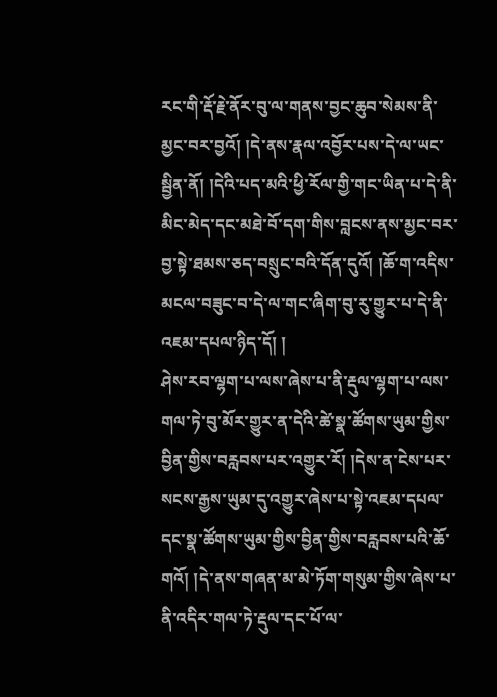རང་གི་རྡོ་རྗེ་ནོར་བུ་ལ་གནས་བྱང་ཆུབ་སེམས་ནི་མྱང་བར་བྱའོ། །དེ་ནས་རྣལ་འབྱོར་པས་དེ་ལ་ཡང་སྦྱིན་ནོ། །དེའི་པད་མའི་ཕྱི་རོལ་གྱི་གང་ཡིན་པ་དེ་ནི་མིང་མེད་དང་མཐེ་བོ་དག་གིས་བླངས་ནས་མྱང་བར་བྱ་སྟེ་ཐམས་ཅད་བསྲུང་བའི་དོན་དུའོ། །ཆོ་ག་འདིས་མངལ་བཟུང་བ་དེ་ལ་གང་ཞིག་བུ་རུ་གྱུར་པ་དེ་ནི་འཇམ་དཔལ་ཉིད་དོ། །
ཤེས་རབ་ལྷག་པ་ལས་ཞེས་པ་ནི་རྡུལ་ལྷག་པ་ལས་གལ་ཏེ་བུ་མོར་གྱུར་ན་དེའི་ཚེ་སྣ་ཚོགས་ཡུམ་གྱིས་བྱིན་གྱིས་བརླབས་པར་འགྱུར་རོ། །དེས་ན་ངེས་པར་སངས་རྒྱས་ཡུམ་དུ་འགྱུར་ཞེས་པ་སྟེ་འཇམ་དཔལ་དང་སྣ་ཚོགས་ཡུམ་གྱིས་བྱིན་གྱིས་བརླབས་པའི་ཆོ་གའོ། །དེ་ནས་གཞན་མ་མེ་ཏོག་གསུམ་གྱིས་ཞེས་པ་ནི་འདིར་གལ་ཏེ་རྡུལ་དང་པོ་ལ་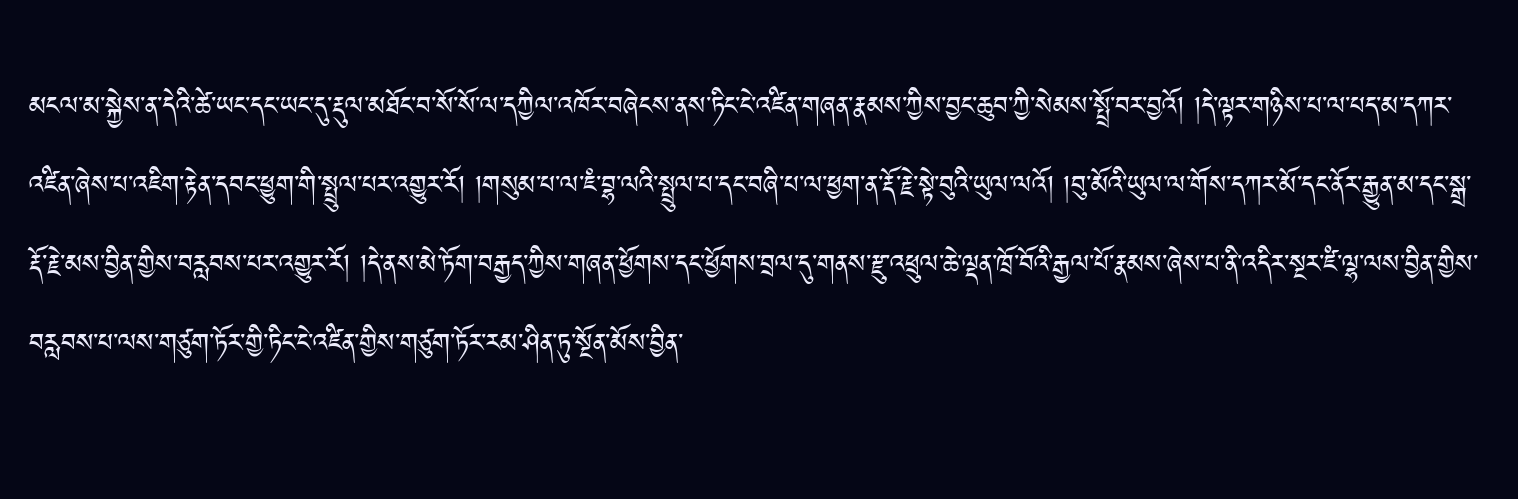མངལ་མ་སྐྱེས་ན་དེའི་ཚེ་ཡང་དང་ཡང་དུ་རྡུལ་མཐོང་བ་སོ་སོ་ལ་དཀྱིལ་འཁོར་བཞེངས་ནས་ཏིང་ངེ་འཛིན་གཞན་རྣམས་ཀྱིས་བྱང་ཆུབ་ཀྱི་སེམས་སྤྲོ་བར་བྱའོ། །དེ་ལྟར་གཉིས་པ་ལ་པད་མ་དཀར་འཛིན་ཞེས་པ་འཇིག་རྟེན་དབང་ཕྱུག་གི་སྤྲུལ་པར་འགྱུར་རོ། །གསུམ་པ་ལ་ཇཾ་བྷ་ལའི་སྤྲུལ་པ་དང་བཞི་པ་ལ་ཕྱག་ན་རྡོ་རྗེ་སྟེ་བུའི་ཡུལ་ལའོ། །བུ་མོའི་ཡུལ་ལ་གོས་དཀར་མོ་དང་ནོར་རྒྱུན་མ་དང་སྒྲ་རྡོ་རྗེ་མས་བྱིན་གྱིས་བརླབས་པར་འགྱུར་རོ། །དེ་ནས་མེ་ཏོག་བརྒྱད་ཀྱིས་གཞན་ཕྱོགས་དང་ཕྱོགས་བྲལ་དུ་གནས་རྫུ་འཕྲུལ་ཆེ་ལྡན་ཁྲོ་བོའི་རྒྱལ་པོ་རྣམས་ཞེས་པ་ནི་འདིར་སྔར་ཛཾ་ལྷ་ལས་བྱིན་གྱིས་བརླབས་པ་ལས་གཙུག་ཏོར་གྱི་ཏིང་ངེ་འཛིན་གྱིས་གཙུག་ཏོར་རམ་ཤིན་ཏུ་སྔོན་མོས་བྱིན་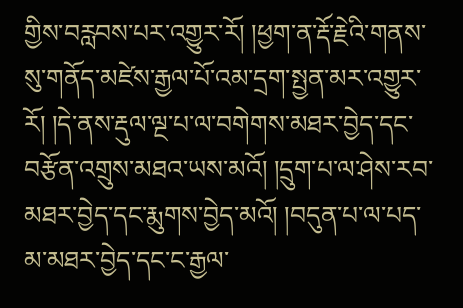གྱིས་བརླབས་པར་འགྱུར་རོ། །ཕྱག་ན་རྡོ་རྗེའི་གནས་སུ་གནོད་མཛེས་རྒྱལ་པོ་འམ་དྲག་སྤྱན་མར་འགྱུར་རོ། །དེ་ནས་རྡུལ་ལྔ་པ་ལ་བགེགས་མཐར་བྱེད་དང་བརྩོན་འགྲུས་མཐའ་ཡས་མའོ། །དྲུག་པ་ལ་ཤེས་རབ་མཐར་བྱེད་དང་རྨུགས་བྱེད་མའོ། །བདུན་པ་ལ་པད་མ་མཐར་བྱེད་དང་ང་རྒྱལ་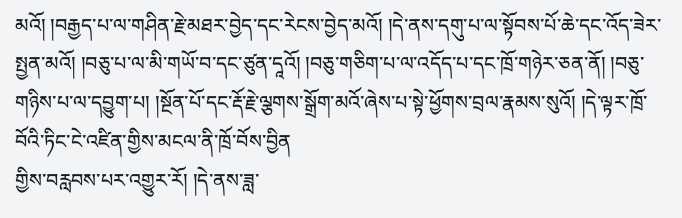མའོ། །བརྒྱད་པ་ལ་གཤིན་རྗེ་མཐར་བྱེད་དང་རེངས་བྱེད་མའོ། །དེ་ནས་དགུ་པ་ལ་སྟོབས་པོ་ཆེ་དང་འོད་ཟེར་སྤྱན་མའོ། །བཅུ་པ་ལ་མི་གཡོ་བ་དང་ཙུན་དཱའོ། །བཅུ་གཅིག་པ་ལ་འདོད་པ་དང་ཁྲོ་གཉེར་ཅན་ནོ། །བཅུ་གཉིས་པ་ལ་དབྱུག་པ། །སྔོན་པོ་དང་རྡོ་རྗེ་ལྕགས་སྒྲོག་མའོ་ཞེས་པ་སྟེ་ཕྱོགས་བྲལ་རྣམས་སུའོ། །དེ་ལྟར་ཁྲོ་བོའི་ཏིང་ངེ་འཛིན་གྱིས་མངལ་ནི་ཁྲོ་བོས་བྱིན
གྱིས་བརླབས་པར་འགྱུར་རོ། །དེ་ནས་ཟླ་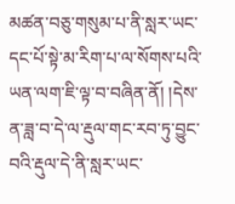མཚན་བཅུ་གསུམ་པ་ནི་སླར་ཡང་དང་པོ་སྟེ་མ་རིག་པ་ལ་སོགས་པའི་ཡན་ལག་ཇི་ལྟ་བ་བཞིན་ནོ། །དེས་ན་ཟླ་བ་དེ་ལ་རྡུལ་གང་རབ་ཏུ་བྱུང་བའི་རྡུལ་དེ་ནི་སླར་ཡང་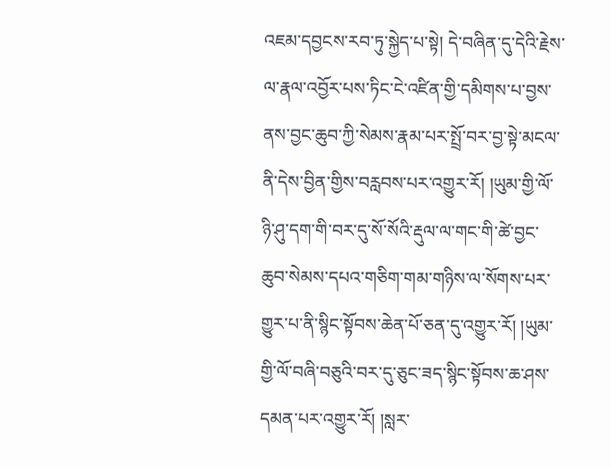འཇམ་དབྱངས་རབ་ཏུ་སྐྱེད་པ་སྟེ། དེ་བཞིན་དུ་དེའི་རྗེས་ལ་རྣལ་འབྱོར་པས་ཏིང་ངེ་འཛིན་གྱི་དམིགས་པ་བྱས་ནས་བྱང་ཆུབ་ཀྱི་སེམས་རྣམ་པར་སྤྲོ་བར་བྱ་སྟེ་མངལ་ནི་དེས་བྱིན་གྱིས་བརླབས་པར་འགྱུར་རོ། །ཡུམ་གྱི་ལོ་ཉི་ཤུ་དག་གི་བར་དུ་སོ་སོའི་རྡུལ་ལ་གང་གི་ཚེ་བྱང་ཆུབ་སེམས་དཔའ་གཅིག་གམ་གཉིས་ལ་སོགས་པར་གྱུར་པ་ནི་སྙིང་སྟོབས་ཆེན་པོ་ཅན་དུ་འགྱུར་རོ། །ཡུམ་གྱི་ལོ་བཞི་བཅུའི་བར་དུ་ཅུང་ཟད་སྙིང་སྟོབས་ཆ་ཤས་དམན་པར་འགྱུར་རོ། །སླར་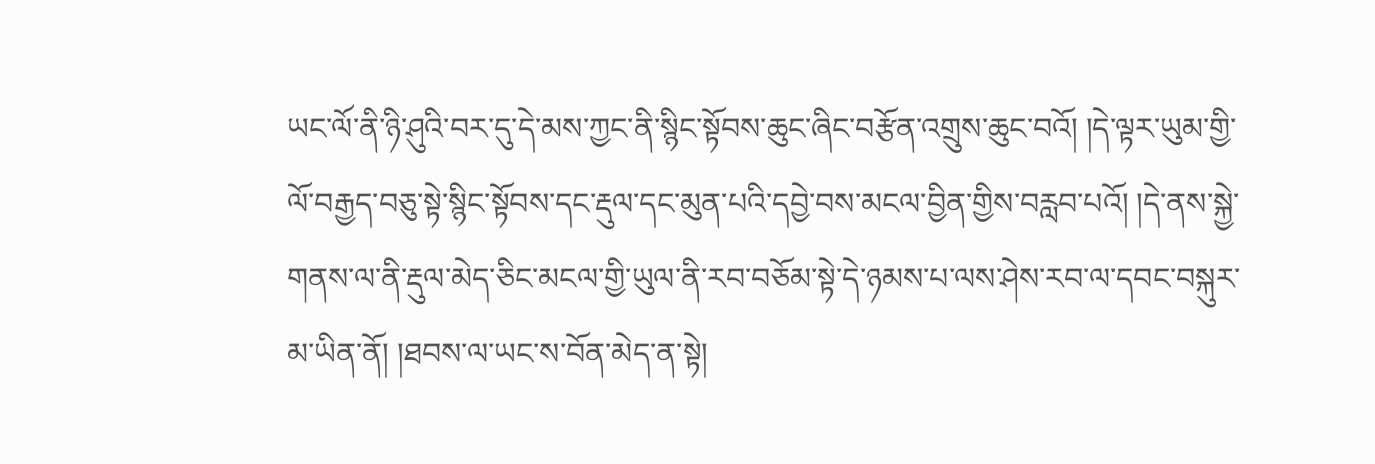ཡང་ལོ་ནི་ཉི་ཤུའི་བར་དུ་དེ་མས་ཀྱང་ནི་སྙིང་སྟོབས་ཆུང་ཞིང་བརྩོན་འགྲུས་ཆུང་བའོ། །དེ་ལྟར་ཡུམ་གྱི་ལོ་བརྒྱད་བཅུ་སྟེ་སྙིང་སྟོབས་དང་རྡུལ་དང་མུན་པའི་དབྱེ་བས་མངལ་བྱིན་གྱིས་བརླབ་པའོ། །དེ་ནས་སྐྱེ་གནས་ལ་ནི་རྡུལ་མེད་ཅིང་མངལ་གྱི་ཡུལ་ནི་རབ་བཅོམ་སྟེ་དེ་ཉམས་པ་ལས་ཤེས་རབ་ལ་དབང་བསྐུར་མ་ཡིན་ནོ། །ཐབས་ལ་ཡང་ས་བོན་མེད་ན་སྟེ།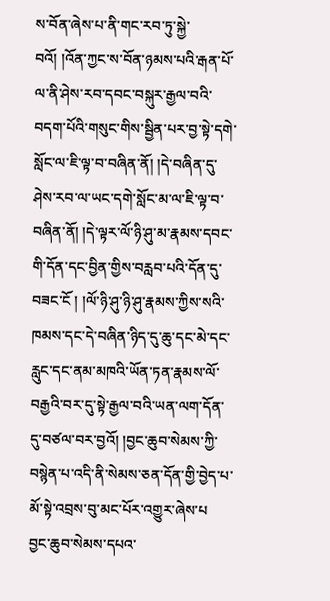ས་བོན་ཞེས་པ་ནི་གང་རབ་ཏུ་སྐྱེ་བའོ། །འོན་ཀྱང་ས་བོན་ཉམས་པའི་རྒན་པོ་ལ་ནི་ཤེས་རབ་དབང་བསྐུར་རྒྱལ་བའི་བདག་པོའི་གསུང་གིས་སྦྱིན་པར་བྱ་སྟེ་དགེ་སློང་ལ་ཇི་ལྟ་བ་བཞིན་ནོ། །དེ་བཞིན་དུ་ཤེས་རབ་ལ་ཡང་དགེ་སློང་མ་ལ་ཇི་ལྟ་བ་བཞིན་ནོ། །དེ་ལྟར་ལོ་ཉི་ཤུ་མ་རྣམས་དབང་གི་དོན་དང་བྱིན་གྱིས་བརླབ་པའི་དོན་དུ་བཟང་ངོ ། །ལོ་ཉི་ཤུ་ཉི་ཤུ་རྣམས་ཀྱིས་སའི་ཁམས་དང་དེ་བཞིན་ཉིད་དུ་ཆུ་དང་མེ་དང་རླུང་དང་ནམ་མཁའི་ཡོན་ཏན་རྣམས་ལོ་བརྒྱའི་བར་དུ་སྟེ་རྒྱལ་བའི་ཡན་ལག་དོན་དུ་བཙལ་བར་བྱའོ། །བྱང་ཆུབ་སེམས་ཀྱི་བསྙེན་པ་འདི་ནི་སེམས་ཅན་དོན་གྱི་བྱེད་པ་མོ་སྟེ་འབྲས་བུ་མང་པོར་འགྱུར་ཞེས་པ
བྱང་ཆུབ་སེམས་དཔའ་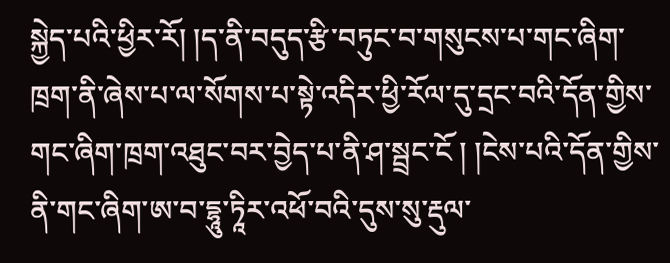སྐྱེད་པའི་ཕྱིར་རོ། །ད་ནི་བདུད་རྩི་བཏུང་བ་གསུངས་པ་གང་ཞིག་ཁྲག་ནི་ཞེས་པ་ལ་སོགས་པ་སྟེ་འདིར་ཕྱི་རོལ་དུ་དྲང་བའི་དོན་གྱིས་གང་ཞིག་ཁྲག་འཐུང་བར་བྱེད་པ་ནི་ཤ་སྦྲང་ངོ ། །ངེས་པའི་དོན་གྱིས་ནི་གང་ཞིག་ཨ་བ་དྷཱུ་ཏཱིར་འཕོ་བའི་དུས་སུ་རྡུལ་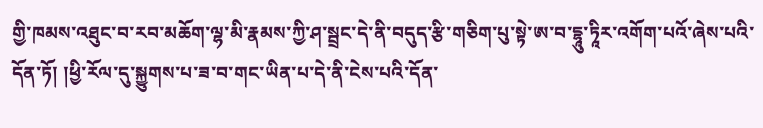གྱི་ཁམས་འཐུང་བ་རབ་མཆོག་ལྷ་མི་རྣམས་ཀྱི་ཤ་སྦྲང་དེ་ནི་བདུད་རྩི་གཅིག་པུ་སྟེ་ཨ་བ་དྷཱུ་ཏཱིར་འགོག་པའོ་ཞེས་པའི་དོན་ཏོ། །ཕྱི་རོལ་དུ་སྐྱུགས་པ་ཟ་བ་གང་ཡིན་པ་དེ་ནི་ངེས་པའི་དོན་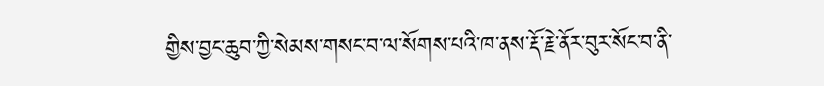གྱིས་བྱང་ཆུབ་ཀྱི་སེམས་གསང་བ་ལ་སོགས་པའི་ཁ་ནས་རྡོ་རྗེ་ནོར་བུར་སོང་བ་ནི་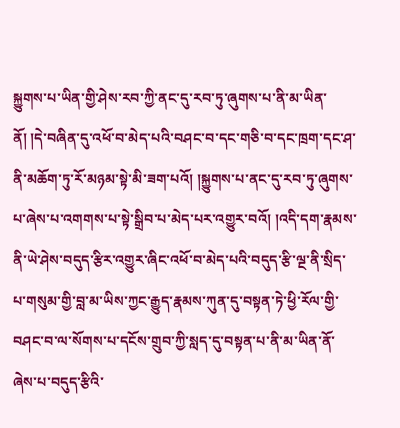སྐྱུགས་པ་ཡིན་གྱི་ཤེས་རབ་ཀྱི་ནང་དུ་རབ་ཏུ་ཞུགས་པ་ནི་མ་ཡིན་ནོ། །དེ་བཞིན་དུ་འཕོ་བ་མེད་པའི་བཤང་བ་དང་གཅི་བ་དང་ཁྲག་དང་ཤ་ནི་མཆོག་ཏུ་རོ་མཉམ་སྟེ་མི་ཟག་པའོ། །སྐྱུགས་པ་ནང་དུ་རབ་ཏུ་ཞུགས་པ་ཞེས་པ་འགགས་པ་སྟེ་སྒྲིབ་པ་མེད་པར་འགྱུར་བའོ། །འདི་དག་རྣམས་ནི་ཡེ་ཤེས་བདུད་རྩིར་འགྱུར་ཞིང་འཕོ་བ་མེད་པའི་བདུད་རྩི་ལྔ་ནི་སྲིད་པ་གསུམ་གྱི་བླ་མ་ཡིས་ཀྱང་རྒྱུད་རྣམས་ཀུན་དུ་བསྟན་ཏེ་ཕྱི་རོལ་གྱི་བཤང་བ་ལ་སོགས་པ་དངོས་གྲུབ་ཀྱི་སླད་དུ་བསྟན་པ་ནི་མ་ཡིན་ནོ་ཞེས་པ་བདུད་རྩིའི་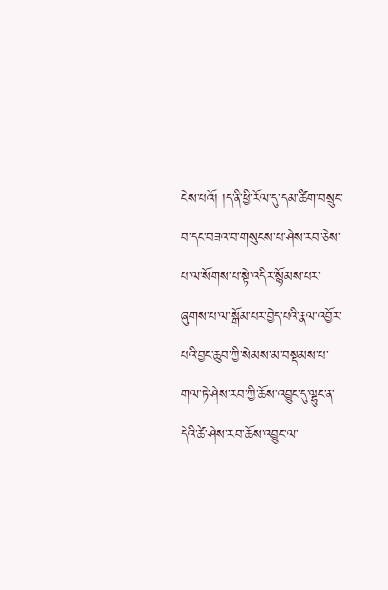ངེས་པའོ། །ད་ནི་ཕྱི་རོལ་དུ་དམ་ཚིག་བསྲུང་བ་དང་བཟའ་བ་གསུངས་པ་ཤེས་རབ་ཅེས་པ་ལ་སོགས་པ་སྟེ་འདིར་སྙོམས་པར་ཞུགས་པ་ལ་སྒོམ་པར་བྱེད་པའི་རྣལ་འབྱོར་པའི་བྱང་ཆུབ་ཀྱི་སེམས་མ་བསྡམས་པ་གལ་ཏེ་ཤེས་རབ་ཀྱི་ཆོས་འབྱུང་དུ་ལྷུང་ན་དེའི་ཚེ་ཤེས་རབ་ཆོས་འབྱུང་ལ་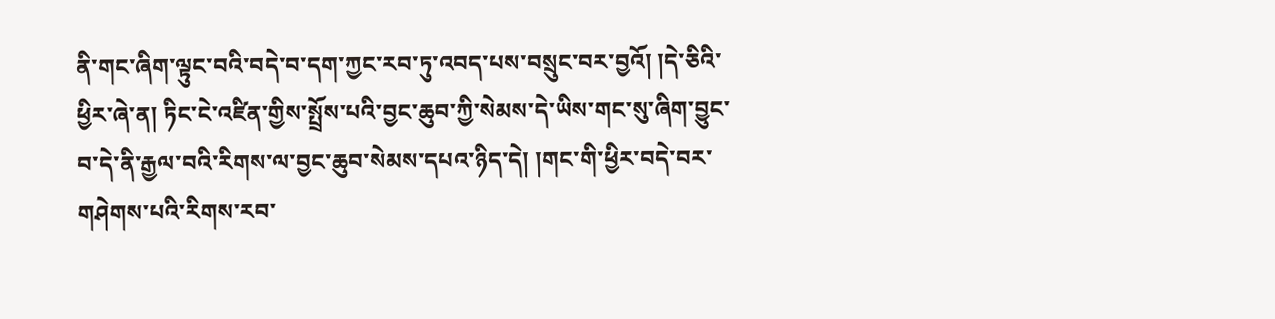ནི་གང་ཞིག་ལྟུང་བའི་བདེ་བ་དག་ཀྱང་རབ་ཏུ་འབད་པས་བསྲུང་བར་བྱའོ། །དེ་ཅིའི་ཕྱིར་ཞེ་ན། ཏིང་ངེ་འཛིན་གྱིས་སྤྲོས་པའི་བྱང་ཆུབ་ཀྱི་སེམས་དེ་ཡིས་གང་སུ་ཞིག་བྱུང་བ་དེ་ནི་རྒྱལ་བའི་རིགས་ལ་བྱང་ཆུབ་སེམས་དཔའ་ཉིད་དེ། །གང་གི་ཕྱིར་བདེ་བར་གཤེགས་པའི་རིགས་རབ་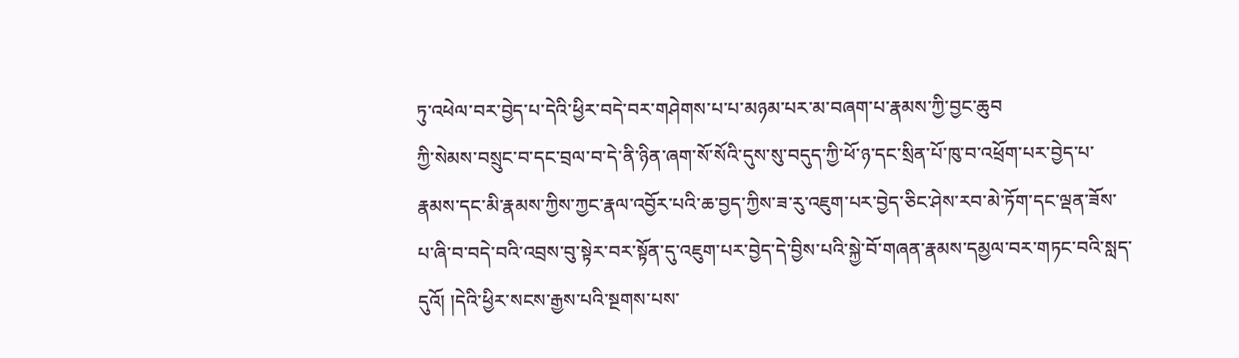ཏུ་འཕེལ་བར་བྱེད་པ་དེའི་ཕྱིར་བདེ་བར་གཤེགས་པ་པ་མཉམ་པར་མ་བཞག་པ་རྣམས་ཀྱི་བྱང་ཆུབ
ཀྱི་སེམས་བསྲུང་བ་དང་བྲལ་བ་དེ་ནི་ཉིན་ཞག་སོ་སོའི་དུས་སུ་བདུད་ཀྱི་ཕོ་ཉ་དང་སྲིན་པོ་ཁུ་བ་འཕྲོག་པར་བྱེད་པ་རྣམས་དང་མི་རྣམས་ཀྱིས་ཀྱང་རྣལ་འབྱོར་པའི་ཆ་བྱད་ཀྱིས་ཟ་རུ་འཇུག་པར་བྱེད་ཅིང་ཤེས་རབ་མེ་ཏོག་དང་ལྡན་ཟོས་པ་ཞི་བ་བདེ་བའི་འབྲས་བུ་སྟེར་བར་སྟོན་དུ་འཇུག་པར་བྱེད་དེ་བྱིས་པའི་སྐྱེ་བོ་གཞན་རྣམས་དམྱལ་བར་གཏང་བའི་སླད་དུའོ། །དེའི་ཕྱིར་སངས་རྒྱས་པའི་སྔགས་པས་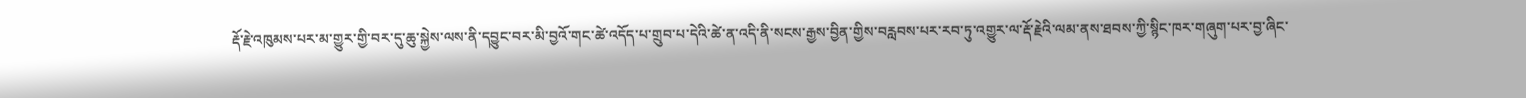རྡོ་རྗེ་འཁུམས་པར་མ་གྱུར་གྱི་བར་དུ་ཆུ་སྐྱེས་ལས་ནི་དབྱུང་བར་མི་བྱའོ་གང་ཚེ་འདོད་པ་གྲུབ་པ་དེའི་ཚེ་ན་འདི་ནི་སངས་རྒྱས་བྱིན་གྱིས་བརླབས་པར་རབ་ཏུ་འགྱུར་ལ་རྡོ་རྗེའི་ལམ་ནས་ཐབས་ཀྱི་སྙིང་ཁར་གཞུག་པར་བྱ་ཞིང་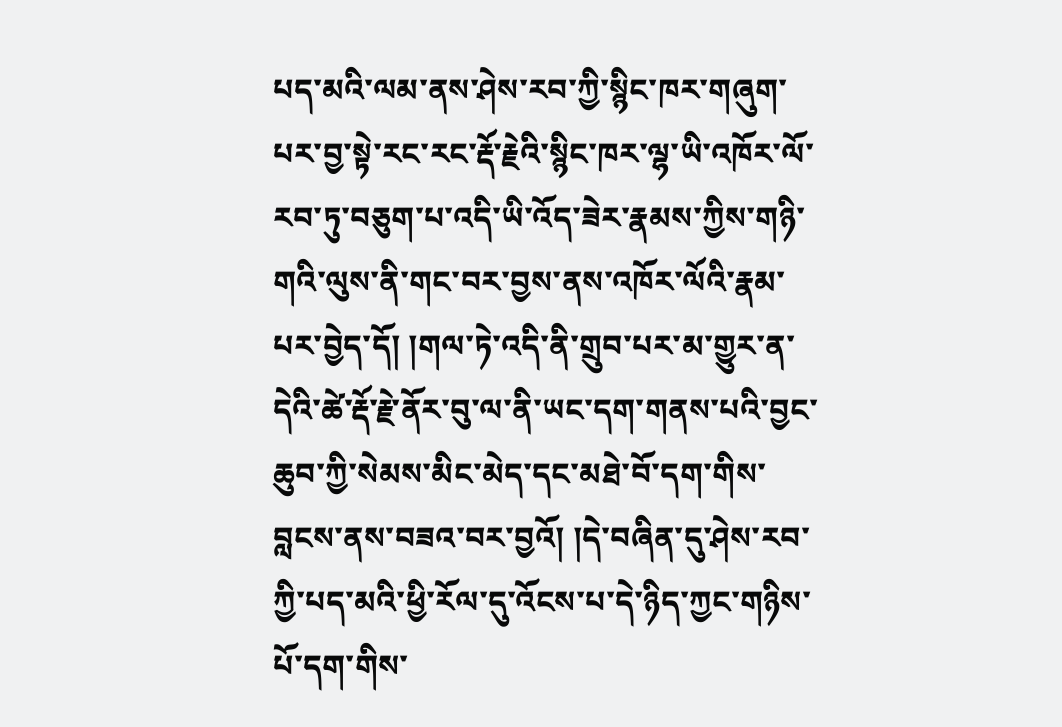པད་མའི་ལམ་ནས་ཤེས་རབ་ཀྱི་སྙིང་ཁར་གཞུག་པར་བྱ་སྟེ་རང་རང་རྡོ་རྗེའི་སྙིང་ཁར་ལྷ་ཡི་འཁོར་ལོ་རབ་ཏུ་བཅུག་པ་འདི་ཡི་འོད་ཟེར་རྣམས་ཀྱིས་གཉི་གའི་ལུས་ནི་གང་བར་བྱས་ནས་འཁོར་ལོའི་རྣམ་པར་བྱེད་དོ། །གལ་ཏེ་འདི་ནི་གྲུབ་པར་མ་གྱུར་ན་དེའི་ཚེ་རྡོ་རྗེ་ནོར་བུ་ལ་ནི་ཡང་དག་གནས་པའི་བྱང་ཆུབ་ཀྱི་སེམས་མིང་མེད་དང་མཐེ་བོ་དག་གིས་བླངས་ནས་བཟའ་བར་བྱའོ། །དེ་བཞིན་དུ་ཤེས་རབ་ཀྱི་པད་མའི་ཕྱི་རོལ་དུ་འོངས་པ་དེ་ཉིད་ཀྱང་གཉིས་པོ་དག་གིས་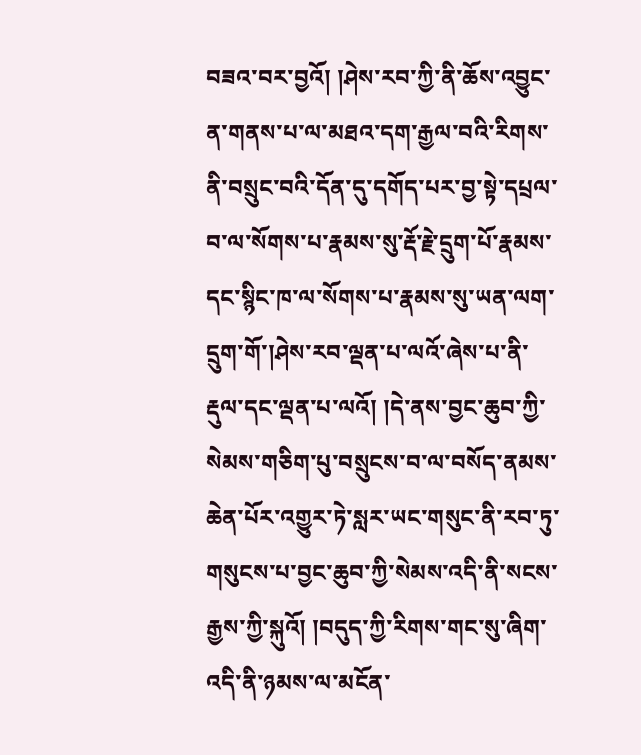བཟའ་བར་བྱའོ། །ཤེས་རབ་ཀྱི་ནི་ཆོས་འབྱུང་ན་གནས་པ་ལ་མཐའ་དག་རྒྱལ་བའི་རིགས་ནི་བསྲུང་བའི་དོན་དུ་དགོད་པར་བྱ་སྟེ་དཔྲལ་བ་ལ་སོགས་པ་རྣམས་སུ་རྡོ་རྗེ་དྲུག་པོ་རྣམས་དང་སྙིང་ཁ་ལ་སོགས་པ་རྣམས་སུ་ཡན་ལག་དྲུག་གོ་།ཤེས་རབ་ལྡན་པ་ལའོ་ཞེས་པ་ནི་རྡུལ་དང་ལྡན་པ་ལའོ། །དེ་ནས་བྱང་ཆུབ་ཀྱི་སེམས་གཅིག་པུ་བསྲུངས་བ་ལ་བསོད་ནམས་ཆེན་པོར་འགྱུར་ཏེ་སླར་ཡང་གསུང་ནི་རབ་ཏུ་གསུངས་པ་བྱང་ཆུབ་ཀྱི་སེམས་འདི་ནི་སངས་རྒྱས་ཀྱི་སྐུའོ། །བདུད་ཀྱི་རིགས་གང་སུ་ཞིག་འདི་ནི་ཉམས་ལ་མངོན་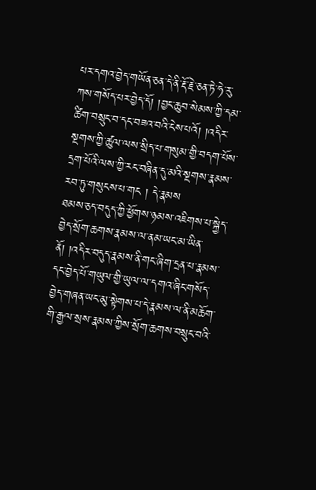པར་དགའ་བྱེད་གཡོན་ཅན་དེ་ནི་རྡོ་རྗེ་ཅན་ཏེ་ཧེ་རུ་ཀས་གསོད་པར་བྱེད་དོ། །བྱང་ཆུབ་སེམས་ཀྱི་དམ་ཚིག་བསྲུང་བ་དང་བཟའ་བའི་ངེས་པའོ། །འདིར་སྔགས་ཀྱི་ཚུལ་ལས་སྲིད་པ་གསུམ་གྱི་བདག་པོས་དྲག་པོའི་ལས་ཀྱི་རང་བཞིན་དུ་མའི་སྔགས་རྣམས་རབ་ཏུ་གསུངས་པ་གང ། དེ་རྣམས
ཐམས་ཅད་བདུད་ཀྱི་ཕྱོགས་ཉམས་འཇིགས་པ་སྐྱེད་བྱེད་སྲོག་ཆགས་རྣམས་ལ་ནམ་ཡང་མ་ཡིན་ནོ། །འདིར་བདུད་རྣམས་ནི་གང་ཞིག་དྲན་པ་རྣམས་དང་བྱེད་པོ་གཡུལ་གྱི་ཡུལ་ལ་དགའ་ཞིང་གསོད་བྱེད་གཞན་ཡང་མུ་སྟེགས་པ་དེ་རྣམས་ལ་ནི་མཆོག་གི་རྒྱལ་སྲས་རྣམས་ཀྱིས་སྲོག་ཆགས་བསྲུང་བའི་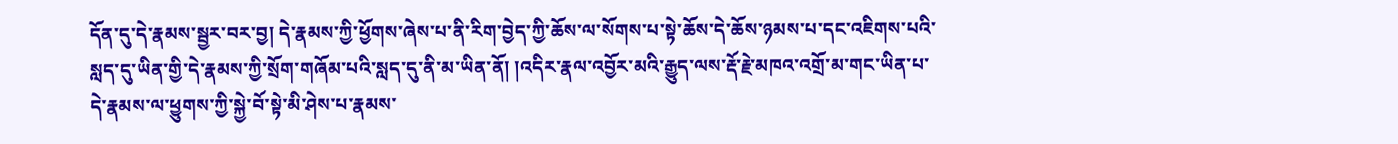དོན་དུ་དེ་རྣམས་སྦྱར་བར་བྱ། དེ་རྣམས་ཀྱི་ཕྱོགས་ཞེས་པ་ནི་རིག་བྱེད་ཀྱི་ཆོས་ལ་སོགས་པ་སྟེ་ཆོས་དེ་ཆོས་ཉམས་པ་དང་འཇིགས་པའི་སླད་དུ་ཡིན་གྱི་དེ་རྣམས་ཀྱི་སྲོག་གཞོམ་པའི་སླད་དུ་ནི་མ་ཡིན་ནོ། །འདིར་རྣལ་འབྱོར་མའི་རྒྱུད་ལས་རྡོ་རྗེ་མཁའ་འགྲོ་མ་གང་ཡིན་པ་དེ་རྣམས་ལ་ཕྱུགས་ཀྱི་སྐྱེ་བོ་སྟེ་མི་ཤེས་པ་རྣམས་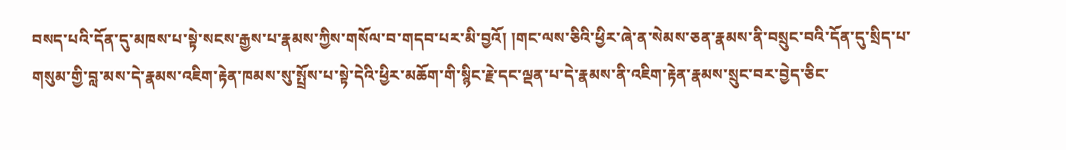བསད་པའི་དོན་དུ་མཁས་པ་སྟེ་སངས་རྒྱས་པ་རྣམས་ཀྱིས་གསོལ་བ་གདབ་པར་མི་བྱའོ། །གང་ལས་ཅིའི་ཕྱིར་ཞེ་ན་སེམས་ཅན་རྣམས་ནི་བསྲུང་བའི་དོན་དུ་སྲིད་པ་གསུམ་གྱི་བླ་མས་དེ་རྣམས་འཇིག་རྟེན་ཁམས་སུ་སྤྲོས་པ་སྟེ་དེའི་ཕྱིར་མཆོག་གི་སྙིང་རྗེ་དང་ལྡན་པ་དེ་རྣམས་ནི་འཇིག་རྟེན་རྣམས་སྲུང་བར་བྱེད་ཅིང་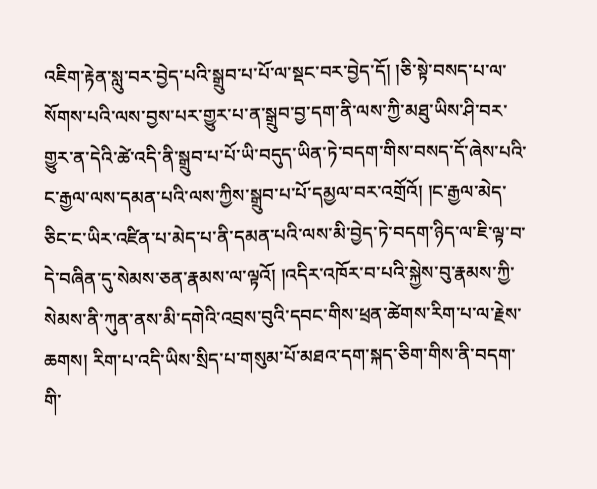འཇིག་རྟེན་སླུ་བར་བྱེད་པའི་སྒྲུབ་པ་པོ་ལ་སྡང་བར་བྱེད་དོ། །ཅི་སྟེ་བསད་པ་ལ་སོགས་པའི་ལས་བྱས་པར་གྱུར་པ་ན་སྒྲུབ་བྱ་དག་ནི་ལས་ཀྱི་མཐུ་ཡིས་ཤི་བར་གྱུར་ན་དེའི་ཚེ་འདི་ནི་སྒྲུབ་པ་པོ་ཡི་བདུད་ཡིན་ཏེ་བདག་གིས་བསད་དོ་ཞེས་པའི་ང་རྒྱལ་ལས་དམན་པའི་ལས་ཀྱིས་སྒྲུབ་པ་པོ་དམྱལ་བར་འགྲོའོ། །ང་རྒྱལ་མེད་ཅིང་ང་ཡིར་འཛིན་པ་མེད་པ་ནི་དམན་པའི་ལས་མི་བྱེད་ཏེ་བདག་ཉིད་ལ་ཇི་ལྟ་བ་དེ་བཞིན་དུ་སེམས་ཅན་རྣམས་ལ་ལྟའོ། །འདིར་འཁོར་བ་པའི་སྐྱེས་བུ་རྣམས་ཀྱི་སེམས་ནི་ཀུན་ནས་མི་དགེའི་འབྲས་བུའི་དབང་གིས་ཕྲན་ཚེགས་རིག་པ་ལ་རྗེས་ཆགས། རིག་པ་འདི་ཡིས་སྲིད་པ་གསུམ་པོ་མཐའ་དག་སྐད་ཅིག་གིས་ནི་བདག་གི་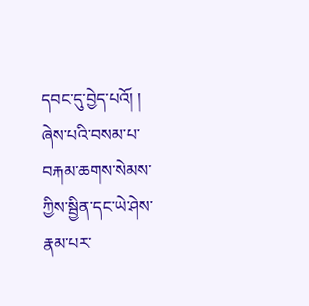དབང་དུ་བྱེད་པའོ། །
ཞེས་པའི་བསམ་པ་བརྐམ་ཆགས་སེམས་ཀྱིས་སྦྱིན་དང་ཡེ་ཤེས་རྣམ་པར་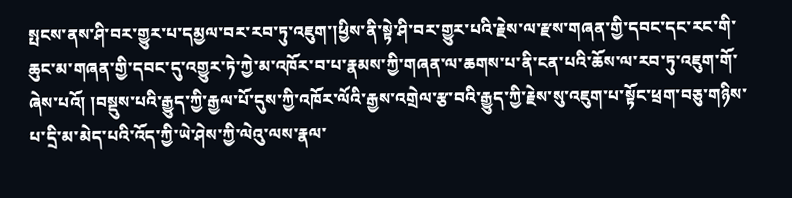སྤངས་ནས་ཤི་བར་གྱུར་པ་དམྱལ་བར་རབ་ཏུ་འཇུག་།ཕྱིས་ནི་སྟེ་ཤི་བར་གྱུར་པའི་རྗེས་ལ་རྫས་གཞན་གྱི་དབང་དང་རང་གི་ཆུང་མ་གཞན་གྱི་དབང་དུ་འགྱུར་ཏེ་ཀྱེ་མ་འཁོར་བ་པ་རྣམས་ཀྱི་གཞན་ལ་ཆགས་པ་ནི་ངན་པའི་ཆོས་ལ་རབ་ཏུ་འཇུག་གོ་ཞེས་པའོ། །བསྡུས་པའི་རྒྱུད་ཀྱི་རྒྱལ་པོ་དུས་ཀྱི་འཁོར་ལོའི་རྒྱས་འགྲེལ་རྩ་བའི་རྒྱུད་ཀྱི་རྗེས་སུ་འཇུག་པ་སྟོང་ཕྲག་བཅུ་གཉིས་པ་དྲི་མ་མེད་པའི་འོད་ཀྱི་ཡེ་ཤེས་ཀྱི་ལེའུ་ལས་རྣལ་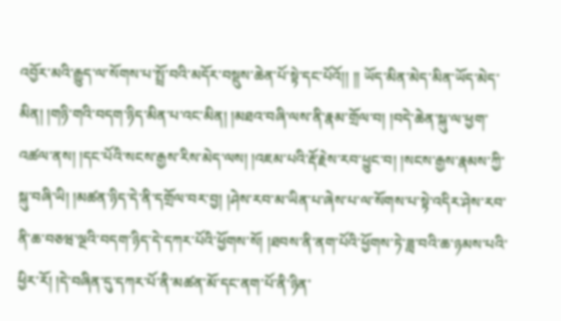འབྱོར་མའི་རྒྱུད་ལ་སོགས་པ་སྤྲོ་བའི་མདོར་བསྡུས་ཆེན་པོ་སྟེ་དང་པོའོ།། །། ཡོད་མིན་མེད་མིན་ཡོད་མེད་མིན། །གཉི་གའི་བདག་ཉིད་མིན་པ་འང་མིན། །མཐའ་བཞི་ལས་ནི་རྣམ་གྲོལ་བ། །བདེ་ཆེན་སྐུ་ལ་ཕྱག་འཚལ་ནས། །དང་པོའི་སངས་རྒྱས་རིས་མེད་ལས། །འཇམ་པའི་རྡོ་རྗེས་རབ་ཕྱུང་བ། །སངས་རྒྱས་རྣམས་ཀྱི་སྐུ་བཞི་ཡི། །མཚན་ཉིད་དེ་ནི་དགྲོལ་བར་བྱ། །ཤེས་རབ་མ་ཡིན་པ་ཞེས་པ་ལ་སོགས་པ་སྟེ་འདིར་ཤེས་རབ་ནི་ཆ་བཅཝ་ལྔའི་བདག་ཉིད་དེ་དཀར་པོའི་ཕྱོགས་སོ། །ཐབས་ནི་ནག་པོའི་ཕྱོགས་ཏེ་ཟླ་བའི་ཆ་ཉམས་པའི་ཕྱིར་རོ། །དེ་བཞིན་དུ་དཀར་པོ་ནི་མཚན་མོ་དང་ནག་པོ་ནི་ཉིན་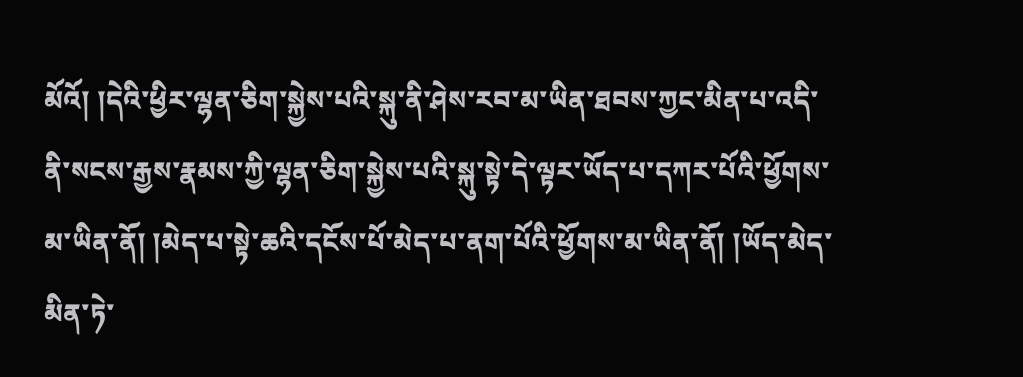མོའོ། །དེའི་ཕྱིར་ལྷན་ཅིག་སྐྱེས་པའི་སྐུ་ནི་ཤེས་རབ་མ་ཡིན་ཐབས་ཀྱང་མིན་པ་འདི་ནི་སངས་རྒྱས་རྣམས་ཀྱི་ལྷན་ཅིག་སྐྱེས་པའི་སྐུ་སྟེ་དེ་ལྟར་ཡོད་པ་དཀར་པོའི་ཕྱོགས་མ་ཡིན་ནོ། །མེད་པ་སྟེ་ཆའི་དངོས་པོ་མེད་པ་ནག་པོའི་ཕྱོགས་མ་ཡིན་ནོ། །ཡོད་མེད་མིན་ཏེ་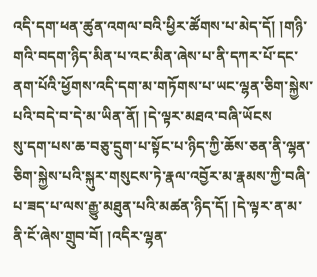འདི་དག་ཕན་ཚུན་འགལ་བའི་ཕྱིར་ཚོགས་པ་མེད་དོ། །གཉི་གའི་བདག་ཉིད་མིན་པ་འང་མིན་ཞེས་པ་ནི་དཀར་པོ་དང་ནག་པོའི་ཕྱོགས་འདི་དག་མ་གཏོགས་པ་ཡང་ལྷན་ཅིག་སྐྱེས་པའི་བདེ་བ་དེ་མ་ཡིན་ནོ། །དེ་ལྟར་མཐའ་བཞི་ཡོངས
སུ་དག་པས་ཆ་བཅུ་དྲུག་པ་སྟོང་པ་ཉིད་ཀྱི་ཆོས་ཅན་ནི་ལྷན་ཅིག་སྐྱེས་པའི་སྐུར་གསུངས་ཏེ་རྣལ་འབྱོར་མ་རྣམས་ཀྱི་བཞི་པ་ཟད་པ་ལས་རྒྱུ་མཐུན་པའི་མཚན་ཉིད་དོ། །དེ་ལྟར་ན་མ་ནི་ངོ་ཞེས་གྲུབ་བོ། །འདིར་ལྷན་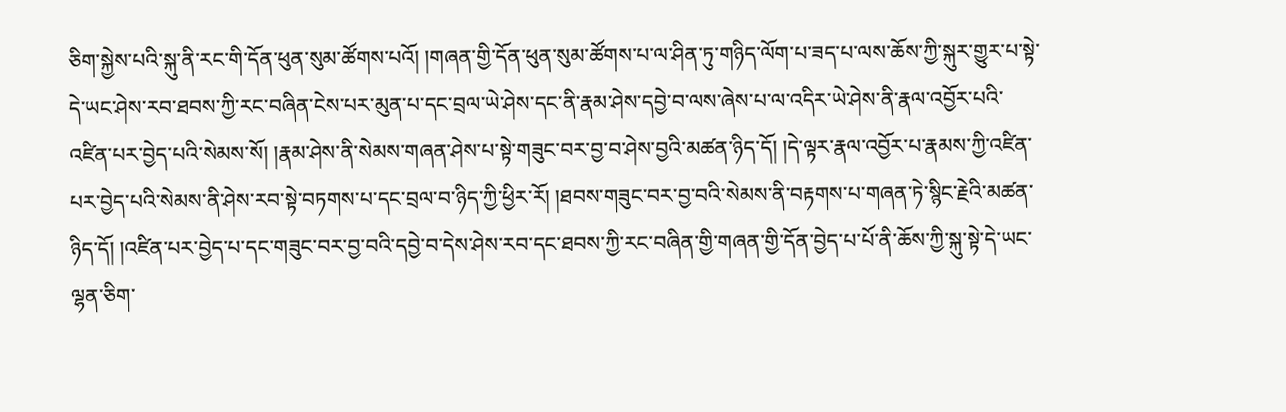ཅིག་སྐྱེས་པའི་སྐུ་ནི་རང་གི་དོན་ཕུན་སུམ་ཚོགས་པའོ། །གཞན་གྱི་དོན་ཕུན་སུམ་ཚོགས་པ་ལ་ཤིན་ཏུ་གཉིད་ལོག་པ་ཟད་པ་ལས་ཆོས་ཀྱི་སྐུར་གྱུར་པ་སྟེ་དེ་ཡང་ཤེས་རབ་ཐབས་ཀྱི་རང་བཞིན་ངེས་པར་མུན་པ་དང་བྲལ་ཡེ་ཤེས་དང་ནི་རྣམ་ཤེས་དབྱེ་བ་ལས་ཞེས་པ་ལ་འདིར་ཡེ་ཤེས་ནི་རྣལ་འབྱོར་པའི་འཛིན་པར་བྱེད་པའི་སེམས་སོ། །རྣམ་ཤེས་ནི་སེམས་གཞན་ཤེས་པ་སྟེ་གཟུང་བར་བྱ་བ་ཤེས་བྱའི་མཚན་ཉིད་དོ། །དེ་ལྟར་རྣལ་འབྱོར་པ་རྣམས་ཀྱི་འཛིན་པར་བྱེད་པའི་སེམས་ནི་ཤེས་རབ་སྟེ་བཏགས་པ་དང་བྲལ་བ་ཉིད་ཀྱི་ཕྱིར་རོ། །ཐབས་གཟུང་བར་བྱ་བའི་སེམས་ནི་བརྟགས་པ་གཞན་ཏེ་སྙིང་རྗེའི་མཚན་ཉིད་དོ། །འཛིན་པར་བྱེད་པ་དང་གཟུང་བར་བྱ་བའི་དབྱེ་བ་དེས་ཤེས་རབ་དང་ཐབས་ཀྱི་རང་བཞིན་གྱི་གཞན་གྱི་དོན་བྱེད་པ་པོ་ནི་ཆོས་ཀྱི་སྐུ་སྟེ་དེ་ཡང་ལྷན་ཅིག་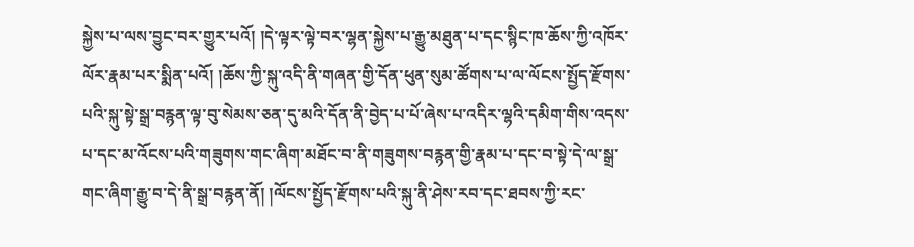སྐྱེས་པ་ལས་བྱུང་བར་གྱུར་པའོ། །དེ་ལྟར་ལྟེ་བར་ལྷན་སྐྱེས་པ་རྒྱུ་མཐུན་པ་དང་སྙིང་ཁ་ཆོས་ཀྱི་འཁོར་ལོར་རྣམ་པར་སྨིན་པའོ། །ཆོས་ཀྱི་སྐུ་འདི་ནི་གཞན་གྱི་དོན་ཕུན་སུམ་ཚོགས་པ་ལ་ལོངས་སྤྱོད་རྫོགས་པའི་སྐུ་སྟེ་སྒྲ་བརྙན་ལྟ་བུ་སེམས་ཅན་དུ་མའི་དོན་ནི་བྱེད་པ་པོ་ཞེས་པ་འདིར་ལྷའི་དམིག་གིས་འདས་པ་དང་མ་འོངས་པའི་གཟུགས་གང་ཞིག་མཐོང་བ་ནི་གཟུགས་བརྙན་གྱི་རྣམ་པ་དང་བ་སྟེ་དེ་ལ་སྒྲ་གང་ཞིག་རྒྱུ་བ་དེ་ནི་སྒྲ་བརྙན་ནོ། །ལོངས་སྤྱོད་རྫོགས་པའི་སྐུ་ནི་ཤེས་རབ་དང་ཐབས་ཀྱི་རང་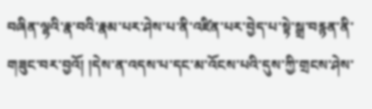བཞིན་ལྷའི་རྣ་བའི་རྣམ་པར་ཤེས་པ་ནི་འཛིན་པར་བྱེད་པ་སྟེ་སྒྲ་བརྙན་ནི་གཟུང་བར་བྱའོ། །དེས་ན་འདས་པ་དང་མ་འོངས་པའི་དུས་ཀྱི་གྲངས་ཤེས་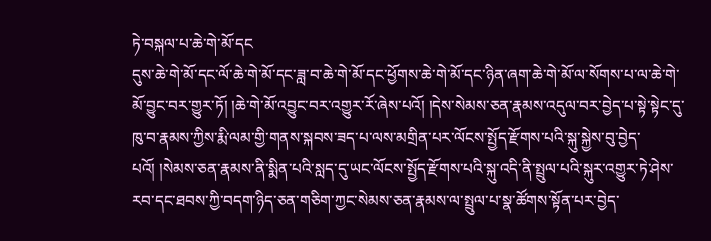ཏེ་བསྐལ་པ་ཆེ་གེ་མོ་དང
དུས་ཆེ་གེ་མོ་དང་ལོ་ཆེ་གེ་མོ་དང་ཟླ་བ་ཆེ་གེ་མོ་དང་ཕྱོགས་ཆེ་གེ་མོ་དང་ཉིན་ཞག་ཆེ་གེ་མོ་ལ་སོགས་པ་ལ་ཆེ་གེ་མོ་བྱུང་བར་གྱུར་ཏོ། །ཆེ་གེ་མོ་འབྱུང་བར་འགྱུར་རོ་ཞེས་པའོ། །དེས་སེམས་ཅན་རྣམས་འདུལ་བར་བྱེད་པ་སྟེ་སྟེང་དུ་ཁུ་བ་རྣམས་ཀྱིས་རྨི་ལམ་གྱི་གནས་སྐབས་ཟད་པ་ལས་མགྲིན་པར་ལོངས་སྤྱོད་རྫོགས་པའི་སྐུ་སྐྱེས་བུ་བྱེད་པའོ། །སེམས་ཅན་རྣམས་ནི་སྨིན་པའི་སླད་དུ་ཡང་ལོངས་སྤྱོད་རྫོགས་པའི་སྐུ་འདི་ནི་སྤྲུལ་པའི་སྐུར་འགྱུར་ཏེ་ཤེས་རབ་དང་ཐབས་ཀྱི་བདག་ཉིད་ཅན་གཅིག་ཀྱང་སེམས་ཅན་རྣམས་ལ་སྤྲུལ་པ་སྣ་ཚོགས་སྟོན་པར་བྱེད་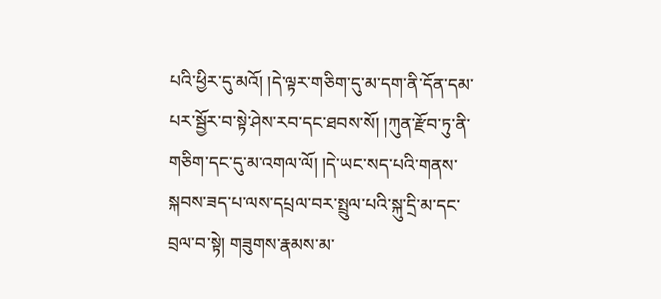པའི་ཕྱིར་དུ་མའོ། །དེ་ལྟར་གཅིག་དུ་མ་དག་ནི་དོན་དམ་པར་སྦྱོར་བ་སྟེ་ཤེས་རབ་དང་ཐབས་སོ། །ཀུན་རྫོབ་ཏུ་ནི་གཅིག་དང་དུ་མ་འགལ་ལོ། །དེ་ཡང་སད་པའི་གནས་སྐབས་ཟད་པ་ལས་དཔྲལ་བར་སྤྲུལ་པའི་སྐུ་དྲི་མ་དང་བྲལ་བ་སྟེ། གཟུགས་རྣམས་མ་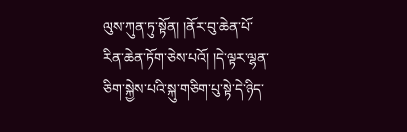ལུས་ཀུན་ཏུ་སྟོན། །ནོར་བུ་ཆེན་པོ་རིན་ཆེན་ཏོག་ཅེས་པའོ། །དེ་ལྟར་ལྷན་ཅིག་སྐྱེས་པའི་སྐུ་གཅིག་པུ་སྟེ་དེ་ཉིད་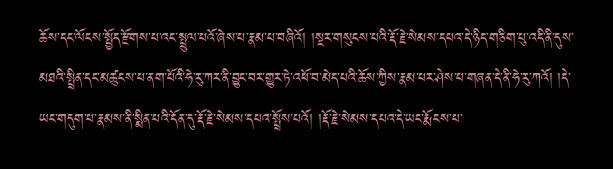ཆོས་དང་ལོངས་སྤྱོད་རྫོགས་པ་འང་སྤྲུལ་པའོ་ཞེས་པ་རྣམ་པ་བཞིའོ། །སྔར་གསུངས་པའི་རྡོ་རྗེ་སེམས་དཔའ་དེ་ཉིད་གཅིག་པུ་འདི་ནི་དུས་མཐའི་སྤྲིན་དང་མཚུངས་པ་ནག་པོའི་ཧེ་རུ་ཀར་ནི་བྱུང་བར་གྱུར་ཏེ་འཕོ་བ་མེད་པའི་ཆོས་ཀྱིས་རྣམ་པར་ཤེས་པ་གཞན་དེ་ནི་ཧེ་རུ་ཀའོ། །དེ་ཡང་གདུག་པ་རྣམས་ནི་སྨིན་པའི་དོན་དུ་རྡོ་རྗེ་སེམས་དཔའ་སྤྲོས་པའོ། །རྡོ་རྗེ་སེམས་དཔའ་དེ་ཡང་རྨོངས་པ་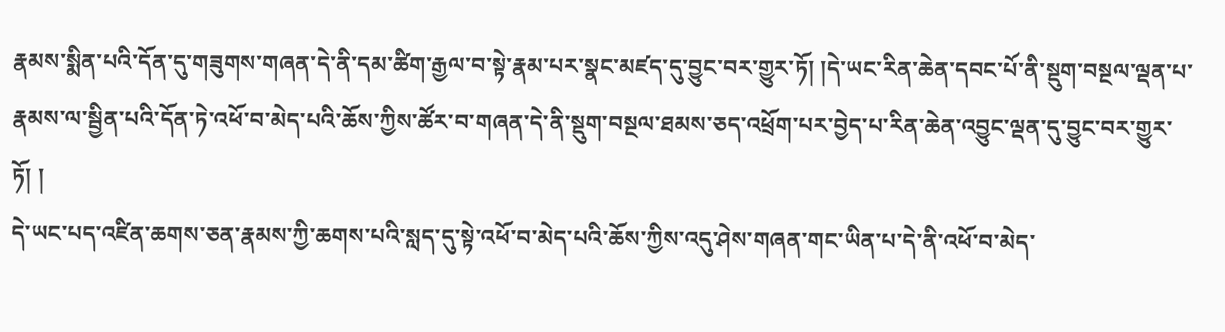རྣམས་སྨིན་པའི་དོན་དུ་གཟུགས་གཞན་དེ་ནི་དམ་ཚིག་རྒྱལ་བ་སྟེ་རྣམ་པར་སྣང་མཛད་དུ་བྱུང་བར་གྱུར་ཏོ། །དེ་ཡང་རིན་ཆེན་དབང་པོ་ནི་སྡུག་བསྔལ་ལྡན་པ་རྣམས་ལ་སྦྱིན་པའི་དོན་ཏེ་འཕོ་བ་མེད་པའི་ཆོས་ཀྱིས་ཚོར་བ་གཞན་དེ་ནི་སྡུག་བསྔལ་ཐམས་ཅད་འཕྲོག་པར་བྱེད་པ་རིན་ཆེན་འབྱུང་ལྡན་དུ་བྱུང་བར་གྱུར་ཏོ། །
དེ་ཡང་པད་འཛིན་ཆགས་ཅན་རྣམས་ཀྱི་ཆགས་པའི་སླད་དུ་སྟེ་འཕོ་བ་མེད་པའི་ཆོས་ཀྱིས་འདུ་ཤེས་གཞན་གང་ཡིན་པ་དེ་ནི་འཕོ་བ་མེད་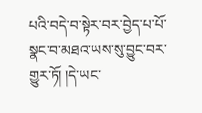པའི་བདེ་བ་སྟེར་བར་བྱེད་པ་པོ་སྣང་བ་མཐའ་ཡས་སུ་བྱུང་བར་གྱུར་ཏོ། །དེ་ཡང་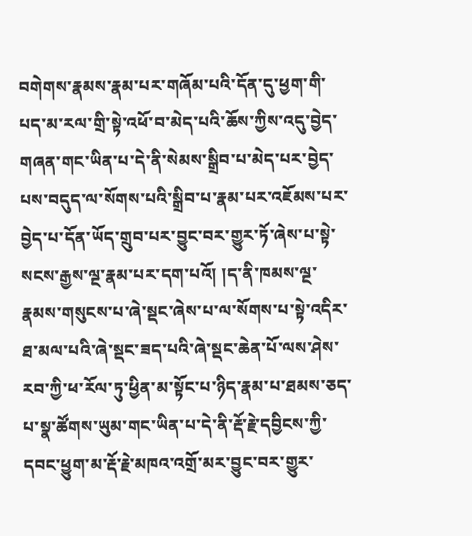བགེགས་རྣམས་རྣམ་པར་གཞོམ་པའི་དོན་དུ་ཕྱག་གི་པད་མ་རལ་གྲི་སྟེ་འཕོ་བ་མེད་པའི་ཆོས་ཀྱིས་འདུ་བྱེད་གཞན་གང་ཡིན་པ་དེ་ནི་སེམས་སྒྲིབ་པ་མེད་པར་བྱེད་པས་བདུད་ལ་སོགས་པའི་སྒྲིབ་པ་རྣམ་པར་འཇོམས་པར་བྱེད་པ་དོན་ཡོད་གྲུབ་པར་བྱུང་བར་གྱུར་ཏོ་ཞེས་པ་སྟེ་སངས་རྒྱས་ལྔ་རྣམ་པར་དག་པའོ། །ད་ནི་ཁམས་ལྔ་རྣམས་གསུངས་པ་ཞེ་སྡང་ཞེས་པ་ལ་སོགས་པ་སྟེ་འདིར་ཐ་མལ་པའི་ཞེ་སྡང་ཟད་པའི་ཞེ་སྡང་ཆེན་པོ་ལས་ཤེས་རབ་ཀྱི་ཕ་རོལ་ཏུ་ཕྱིན་མ་སྟོང་པ་ཉིད་རྣམ་པ་ཐམས་ཅད་པ་སྣ་ཚོགས་ཡུམ་གང་ཡིན་པ་དེ་ནི་རྡོ་རྗེ་དབྱིངས་ཀྱི་དབང་ཕྱུག་མ་རྡོ་རྗེ་མཁའ་འགྲོ་མར་བྱུང་བར་གྱུར་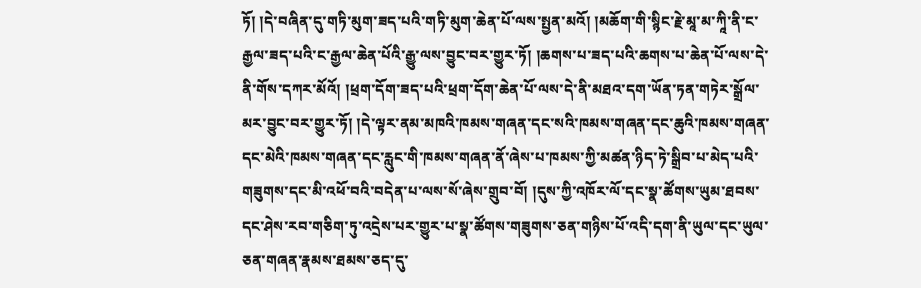ཏོ། །དེ་བཞིན་དུ་གཏི་མུག་ཟད་པའི་གཏི་མུག་ཆེན་པོ་ལས་སྤྱན་མའོ། །མཆོག་གི་སྙིང་རྗེ་མཱ་མ་ཀཱི་ནི་ང་རྒྱལ་ཟད་པའི་ང་རྒྱལ་ཆེན་པོའི་རྒྱུ་ལས་བྱུང་བར་གྱུར་ཏོ། །ཆགས་པ་ཟད་པའི་ཆགས་པ་ཆེན་པོ་ལས་དེ་ནི་གོས་དཀར་མོའོ། །ཕྲག་དོག་ཟད་པའི་ཕྲག་དོག་ཆེན་པོ་ལས་དེ་ནི་མཐའ་དག་ཡོན་ཏན་གཏེར་སྒྲོལ་མར་བྱུང་བར་གྱུར་ཏོ། །དེ་ལྟར་ནམ་མཁའི་ཁམས་གཞན་དང་སའི་ཁམས་གཞན་དང་ཆུའི་ཁམས་གཞན་དང་མེའི་ཁམས་གཞན་དང་རླུང་གི་ཁམས་གཞན་ནོ་ཞེས་པ་ཁམས་ཀྱི་མཚན་ཉིད་ཏེ་སྒྲིབ་པ་མེད་པའི་གཟུགས་དང་མི་འཕོ་བའི་བདེན་པ་ལས་སོ་ཞེས་གྲུབ་བོ། །དུས་ཀྱི་འཁོར་ལོ་དང་སྣ་ཚོགས་ཡུམ་ཐབས་དང་ཤེས་རབ་གཅིག་ཏུ་འདྲེས་པར་གྱུར་པ་སྣ་ཚོགས་གཟུགས་ཅན་གཉིས་པོ་འདི་དག་ནི་ཡུལ་དང་ཡུལ་ཅན་གཞན་རྣམས་ཐམས་ཅད་དུ་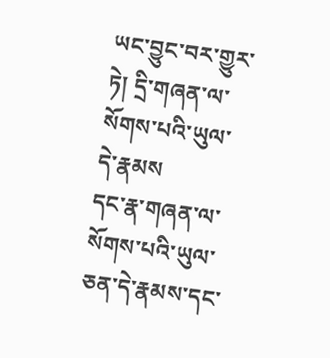ཡང་བྱུང་བར་གྱུར་ཏེ། དྲི་གཞན་ལ་སོགས་པའི་ཡུལ་དེ་རྣམས
དང་རྣ་གཞན་ལ་སོགས་པའི་ཡུལ་ཅན་དེ་རྣམས་དང་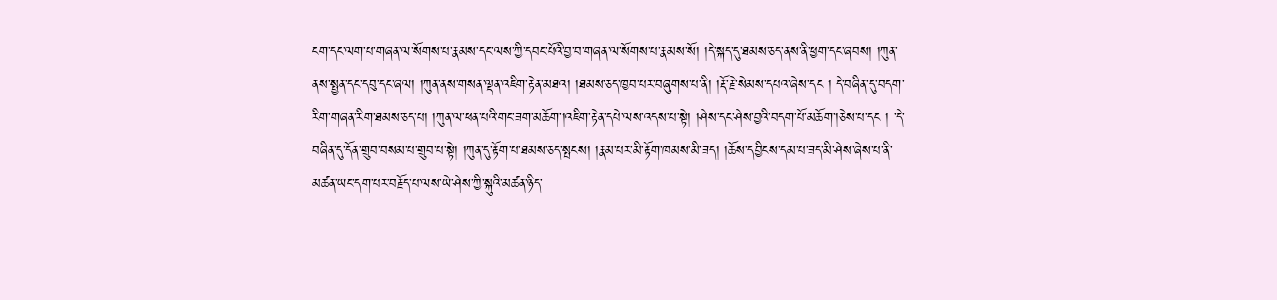ངག་དང་ལག་པ་གཞན་ལ་སོགས་པ་རྣམས་དང་ལས་ཀྱི་དབང་པོའི་བྱ་བ་གཞན་ལ་སོགས་པ་རྣམས་སོ། །དེ་སྐད་དུ་ཐམས་ཅད་ནས་ནི་ཕྱག་དང་ཞབས། །ཀུན་ནས་སྤྱན་དང་དབུ་དང་ཞལ། །ཀུན་ནས་གསན་ལྡན་འཇིག་རྟེན་མཐའ། །ཐམས་ཅད་ཁྱབ་པར་བཞུགས་པ་ནི། །རྡོ་རྗེ་སེམས་དཔའ་ཞེས་དང ། དེ་བཞིན་དུ་བདག་རིག་གཞན་རིག་ཐམས་ཅད་པ། །ཀུན་ལ་ཕན་པའི་གང་ཟག་མཆོག་།འཇིག་རྟེན་དཔེ་ལས་འདས་པ་སྟེ། །ཤེས་དང་ཤེས་བྱའི་བདག་པོ་མཆོག་།ཅེས་པ་དང ། ་དེ་བཞིན་དུ་དོན་གྲུབ་བསམ་པ་གྲུབ་པ་སྟེ། །ཀུན་དུ་རྟོག་པ་ཐམས་ཅད་སྤངས། །རྣམ་པར་མི་རྟོག་ཁམས་མི་ཟད། །ཆོས་དབྱིངས་དམ་པ་ཟད་མི་ཤེས་ཞེས་པ་ནི་མཚན་ཡང་དག་པར་བརྗོད་པ་ལས་ཡེ་ཤེས་ཀྱི་སྐུའི་མཚན་ཉིད་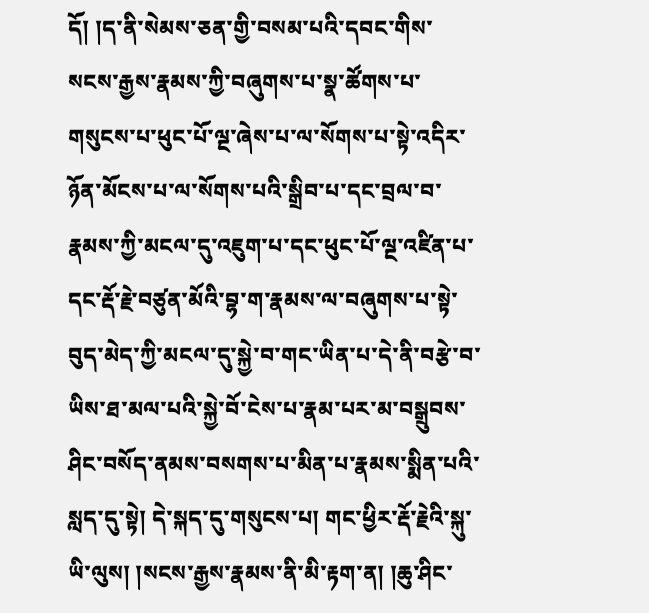དོ། །ད་ནི་སེམས་ཅན་གྱི་བསམ་པའི་དབང་གིས་སངས་རྒྱས་རྣམས་ཀྱི་བཞུགས་པ་སྣ་ཚོགས་པ་གསུངས་པ་ཕུང་པོ་ལྔ་ཞེས་པ་ལ་སོགས་པ་སྟེ་འདིར་ཉོན་མོངས་པ་ལ་སོགས་པའི་སྒྲིབ་པ་དང་བྲལ་བ་རྣམས་ཀྱི་མངལ་དུ་འཇུག་པ་དང་ཕུང་པོ་ལྔ་འཛིན་པ་དང་རྡོ་རྗེ་བཙུན་མོའི་བྷ་ག་རྣམས་ལ་བཞུགས་པ་སྟེ་བུད་མེད་ཀྱི་མངལ་དུ་སྐྱེ་བ་གང་ཡིན་པ་དེ་ནི་བརྩེ་བ་ཡིས་ཐ་མལ་པའི་སྐྱེ་བོ་ངེས་པ་རྣམ་པར་མ་བསྒྲུབས་ཤིང་བསོད་ནམས་བསགས་པ་མིན་པ་རྣམས་སྨིན་པའི་སླད་དུ་སྟེ། དེ་སྐད་དུ་གསུངས་པ། གང་ཕྱིར་རྡོ་རྗེའི་སྐུ་ཡི་ལུས། །སངས་རྒྱས་རྣམས་ནི་མི་རྟག་ན། །ཆུ་ཤིང་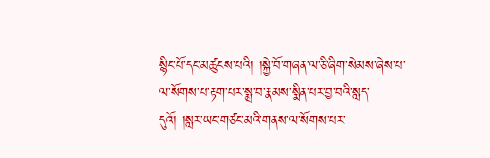སྙིང་པོ་དང་མཚུངས་པའི། །སྐྱེ་བོ་གཞན་ལ་ཅི་ཞིག་སེམས་ཞེས་པ་ལ་སོགས་པ་རྟག་པར་སྨྲ་བ་རྣམས་སྨིན་པར་བྱ་བའི་སླད་དུའོ། །སླར་ཡང་གཙང་མའི་གནས་ལ་སོགས་པར་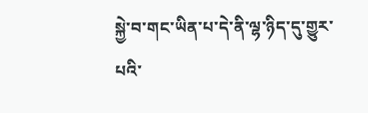སྐྱེ་བ་གང་ཡིན་པ་དེ་ནི་ལྷ་ཉིད་དུ་གྱུར་པའི་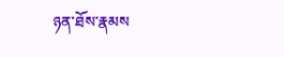ཉན་ཐོས་རྣམས